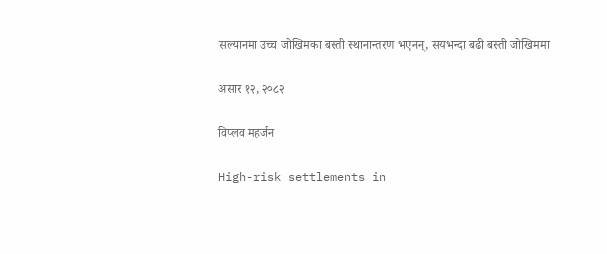सल्यानमा उच्च जोखिमका बस्ती स्थानान्तरण भएनन्, सयभन्दा बढी बस्ती जोखिममा

असार १२, २०८२

विप्लव महर्जन

High-risk settlements in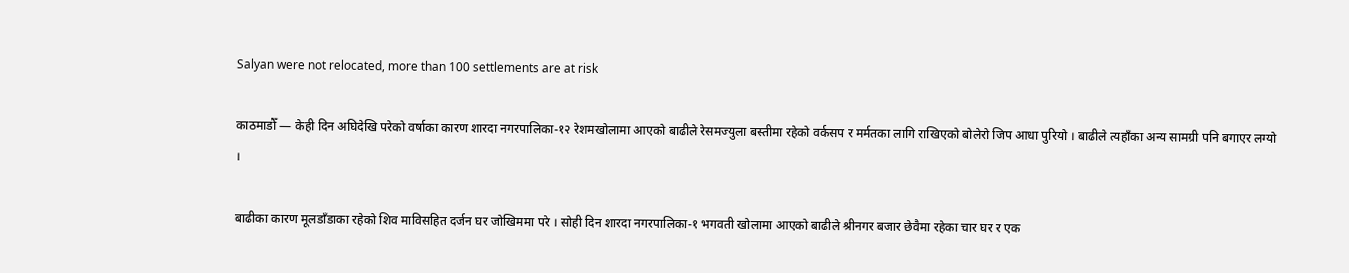Salyan were not relocated, more than 100 settlements are at risk

काठमाडौँ — केही दिन अघिदेखि परेको वर्षाका कारण शारदा नगरपालिका-१२ रेशमखोलामा आएको बाढीले रेसमज्युला बस्तीमा रहेको वर्कसप र मर्मतका लागि राखिएको बोलेरो जिप आधा पुरियो । बाढीले त्यहाँका अन्य सामग्री पनि बगाएर लग्यो ।

बाढीका कारण मूलडाँडाका रहेको शिव माविसहित दर्जन घर जोखिममा परे । सोही दिन शारदा नगरपालिका-१ भगवती खोलामा आएको बाढीले श्रीनगर बजार छेवैमा रहेका चार घर र एक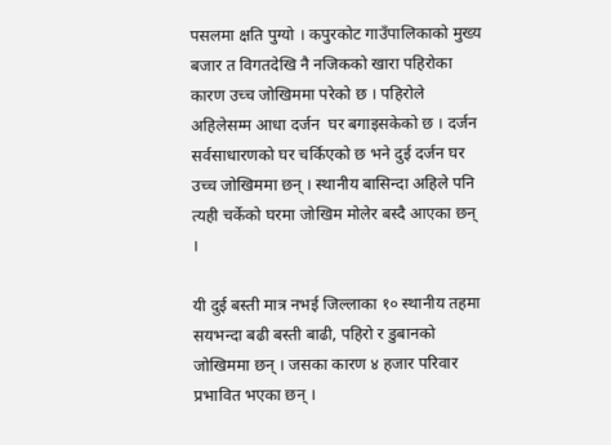पसलमा क्षति पुग्यो । कपुरकोट गाउँपालिकाको मुख्य बजार त विगतदेखि नै नजिकको खारा पहिरोका कारण उच्च जोखिममा परेको छ । पहिरोले अहिलेसम्म आधा दर्जन  घर बगाइसकेको छ । दर्जन सर्वसाधारणको घर चर्किएको छ भने दुई दर्जन घर उच्च जोखिममा छन् । स्थानीय बासिन्दा अहिले पनि त्यही चर्केको घरमा जोखिम मोलेर बस्दै आएका छन् ।

यी दुई बस्ती मात्र नभई जिल्लाका १० स्थानीय तहमा सयभन्दा बढी बस्ती बाढी, पहिरो र डुबानको जोखिममा छन् । जसका कारण ४ हजार परिवार प्रभावित भएका छन् ।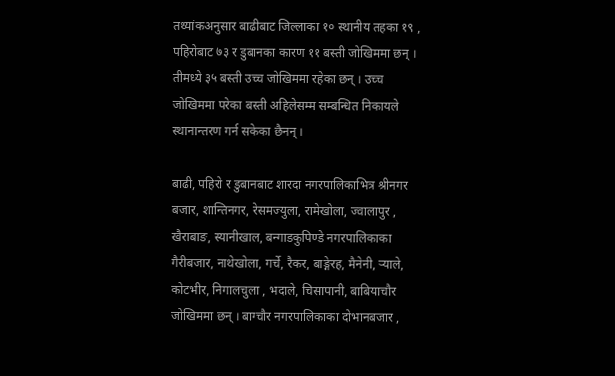तथ्यांकअनुसार बाढीबाट जिल्लाका १० स्थानीय तहका १९ , पहिरोबाट ७३ र डुबानका कारण ११ बस्ती जोखिममा छन् । तीमध्ये ३५ बस्ती उच्च जोखिममा रहेका छन् । उच्च जोखिममा परेका बस्ती अहिलेसम्म सम्बन्धित निकायले स्थानान्तरण गर्न सकेका छैनन् ।

बाढी, पहिरो र डुबानबाट शारदा नगरपालिकाभित्र श्रीनगर बजार, शान्तिनगर, रेसमज्युला, रामेखोला, ज्वालापुर , खैराबाङ, स्यानीखाल, बन्गाडकुपिण्डे नगरपालिकाका गैरीबजार, नाथेखोला, गर्चे, रैकर, बाङ्गेरह, मैनेनी, र्‍याले, कोटभीर, निगालचुला , भदाले, चिसापानी, बाबियाचौर जोखिममा छन् । बाग्चौर नगरपालिकाका दोभानबजार ,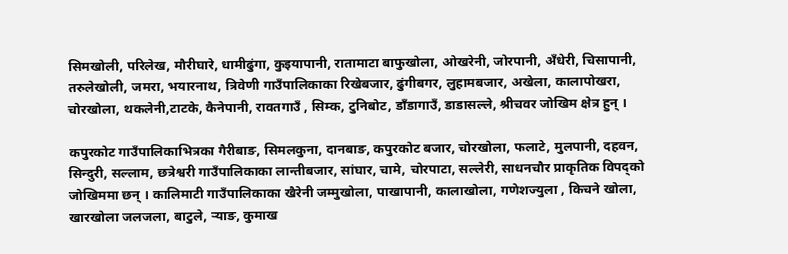सिमखोली, परिलेख, मौरीघारे, धामीढुंगा, कुइयापानी, रातामाटा बाफुखोला, ओखरेनी, जोरपानी, अँधेरी, चिसापानी, तरुलेखोली, जमरा, भयारनाथ, त्रिवेणी गाउँपालिकाका रिखेबजार, ढुंगीबगर, लुहामबजार, अखेला, कालापोखरा, चोरखोला, थकलेनी,टाटके, कैनेपानी, रावतगाउँ , सिम्क, टुनिबोट, डाँडागाउँ, डाडासल्ले, श्रीचवर जोखिम क्षेत्र हुन् ।

कपुरकोट गाउँपालिकाभित्रका गैरीबाङ, सिमलकुना, दानबाङ, कपुरकोट बजार, चोरखोला, फलाटे, मुलपानी, दहवन, सिन्दुरी, सल्लाम, छत्रेश्वरी गाउँपालिकाका लान्तीबजार, सांघार, चामे, चोरपाटा, सल्लेरी, साधनचौर प्राकृतिक विपद्को जोखिममा छन् । कालिमाटी गाउँपालिकाका खैरेनी जम्मुखोला, पाखापानी, कालाखोला, गणेशज्युला , किचने खोला, खारखोला जलजला, बाटुले, र्‍याङ, कुमाख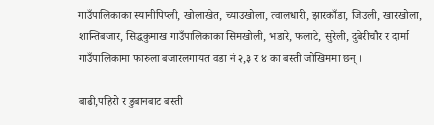गाउँपालिकाका स्यानीपिप्ली, खोलाखेत, च्याउखोला, त्वालधारी, झारकाँडा, जिउली, खारखोला, शान्तिबजार, सिद्धकुमाख गाउँपालिकाका सिमखोली, भडारे, फलाटे, सुरेली, दुबेरीचौर र दार्मा गाउँपालिकामा फारुला बजारलगायत वडा नं २,३ र ४ का बस्ती जोखिममा छन् ।

बाढी,पहिरो र डुबानबाट बस्ती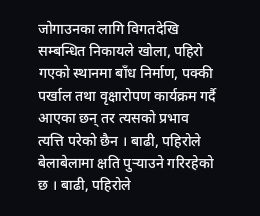जोगाउनका लागि विगतदेखि सम्बन्धित निकायले खोला, पहिरो गएको स्थानमा बाँध निर्माण, पक्की पर्खाल तथा वृक्षारोपण कार्यक्रम गर्दै आएका छन् तर त्यसको प्रभाव त्यत्ति परेको छैन । बाढी, पहिरोले बेलाबेलामा क्षति पुर्‍याउने गरिरहेको छ । बाढी, पहिरोले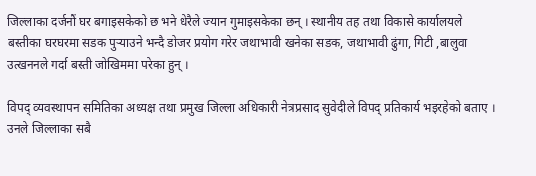जिल्लाका दर्जनौं घर बगाइसकेको छ भने धेरैले ज्यान गुमाइसकेका छन् । स्थानीय तह तथा विकासे कार्यालयले बस्तीका घरघरमा सडक पुर्‍याउने भन्दै डोजर प्रयोग गरेर जथाभावी खनेका सडक, जथाभावी ढुंगा, गिटी ,बालुवा उत्खननले गर्दा बस्ती जोखिममा परेका हुन् ।

विपद् व्यवस्थापन समितिका अध्यक्ष तथा प्रमुख जिल्ला अधिकारी नेत्रप्रसाद सुवेदीले विपद् प्रतिकार्य भइरहेको बताए । उनले जिल्लाका सबै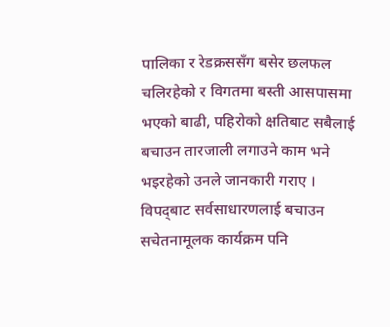पालिका र रेडक्रससँग बसेर छलफल चलिरहेको र विगतमा बस्ती आसपासमा भएको बाढी, पहिरोको क्षतिबाट सबैलाई बचाउन तारजाली लगाउने काम भने भइरहेको उनले जानकारी गराए । विपद्‍बाट सर्वसाधारणलाई बचाउन सचेतनामूलक कार्यक्रम पनि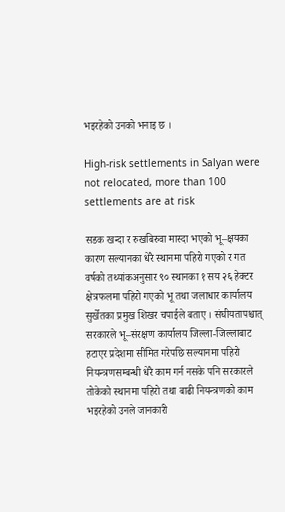भइरहेको उनको भनाइ छ ।

High-risk settlements in Salyan were not relocated, more than 100 settlements are at risk

सडक खन्दा र रुखबिरुवा मास्दा भएको भू–क्षयका कारण सल्यानका धेरै स्थानमा पहिरो गएको र गत वर्षको तथ्यांकअनुसार ९० स्थानका १ सय २६ हेक्टर क्षेत्रफलमा पहिरो गएको भू तथा जलाधार कार्यालय सुर्खेतका प्रमुख शिखर चपाईले बताए । संघीयतापश्चात् सरकारले भू–संरक्षण कार्यालय जिल्ला-जिल्लाबाट हटाएर प्रदेशमा सीमित गरेपछि सल्यानमा पहिरो नियन्त्रणसम्बन्धी धेरै काम गर्न नसके पनि सरकारले तोकेको स्थानमा पहिरो तथा बाढी नियन्त्रणको काम भइरहेको उनले जानकारी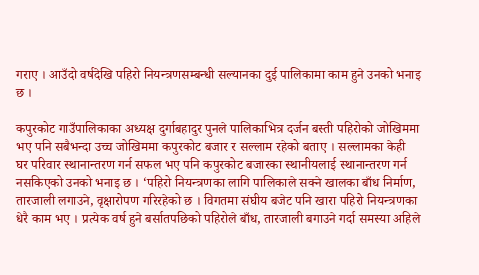गराए । आउँदो वर्षदेखि पहिरो नियन्त्रणसम्बन्धी सल्यानका दुई पालिकामा काम हुने उनको भनाइ छ ।

कपुरकोट गाउँपालिकाका अध्यक्ष दुर्गाबहादुर पुनले पालिकाभित्र दर्जन बस्ती पहिरोको जोखिममा भए पनि सबैभन्दा उच्च जोखिममा कपुरकोट बजार र सल्लाम रहेको बताए । सल्लामका केही घर परिवार स्थानान्तरण गर्न सफल भए पनि कपुरकोट बजारका स्थानीयलाई स्थानान्तरण गर्न नसकिएको उनको भनाइ छ । ‘पहिरो नियन्त्रणका लागि पालिकाले सक्ने खालका बाँध निर्माण, तारजाली लगाउने, वृक्षारोपण गरिरहेको छ । विगतमा संघीय बजेट पनि खारा पहिरो नियन्त्रणका धेरै काम भए । प्रत्येक वर्ष हुने बर्सातपछिको पहिरोले बाँध, तारजाली बगाउने गर्दा समस्या अहिले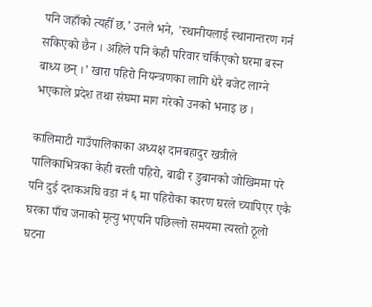पनि जहाँको त्यहीँ छ,’ उनले भने, 'स्थानीयलाई स्थानान्तरण गर्न सकिएको छैन । अहिले पनि केही परिवार चर्किएको घरमा बस्न बाध्य छन् ।’ खारा पहिरो नियन्त्रणका लागि धेरै बजेट लाग्ने भएकाले प्रदेश तथा संघमा माग गरेको उनको भनाइ छ ।

कालिमाटी गाउँपालिकाका अध्यक्ष दानबहादुर खत्रीले पालिकाभित्रका केही बस्ती पहिरो, बाढी र डुबानको जोखिममा परे पनि दुई दशकअघि वडा नं ६ मा पहिरोका कारण घरले च्यापिएर एकै घरका पाँच जनाको मृत्यु भएपनि पछिल्लो समयमा त्यस्तो ठूलो घटना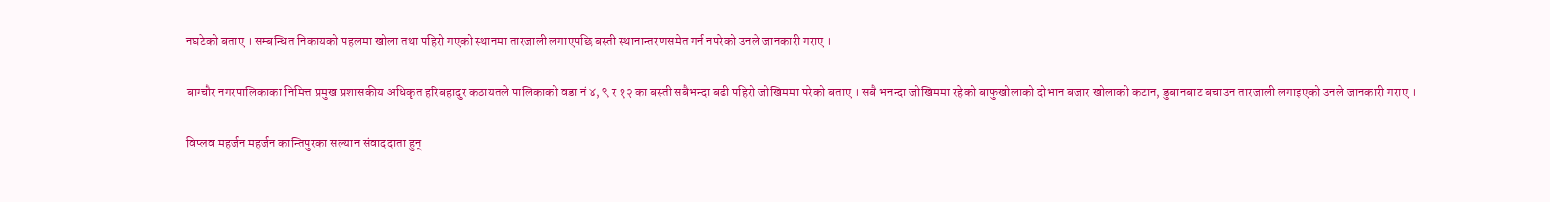नघटेको बताए । सम्बन्धित निकायको पहलमा खोला तथा पहिरो गएको स्थानमा तारजाली लगाएपछि बस्ती स्थानान्तरणसमेत गर्न नपरेको उनले जानकारी गराए ।

बाग्चौर नगरपालिकाका निमित्त प्रमुख प्रशासकीय अधिकृत हरिबहादुर कठायतले पालिकाको वडा नं ४, ९ र १२ का बस्ती सबैभन्दा बढी पहिरो जोखिममा परेको बताए । सबै भनन्दा जोखिममा रहेको बाफुखोलाको दोभान बजार खोलाको कटान, डुबानबाट बचाउन तारजाली लगाइएको उनले जानकारी गराए ।

विप्लव महर्जन महर्जन कान्तिपुरका सल्यान संवाददाता हुन्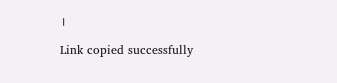।

Link copied successfully